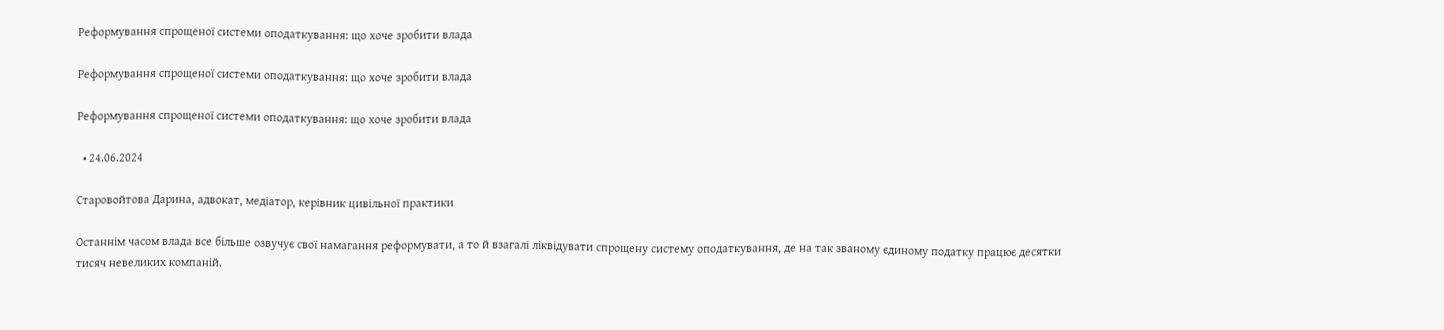Реформування спрощеної системи оподаткування: що хоче зробити влада

Реформування спрощеної системи оподаткування: що хоче зробити влада

Реформування спрощеної системи оподаткування: що хоче зробити влада

  • 24.06.2024

Старовойтова Дарина, адвокат, медіатор, керівник цивільної практики

Останнім часом влада все більше озвучує свої намагання реформувати, а то й взагалі ліквідувати спрощену систему оподаткування, де на так званому єдиному податку працює десятки тисяч невеликих компаній.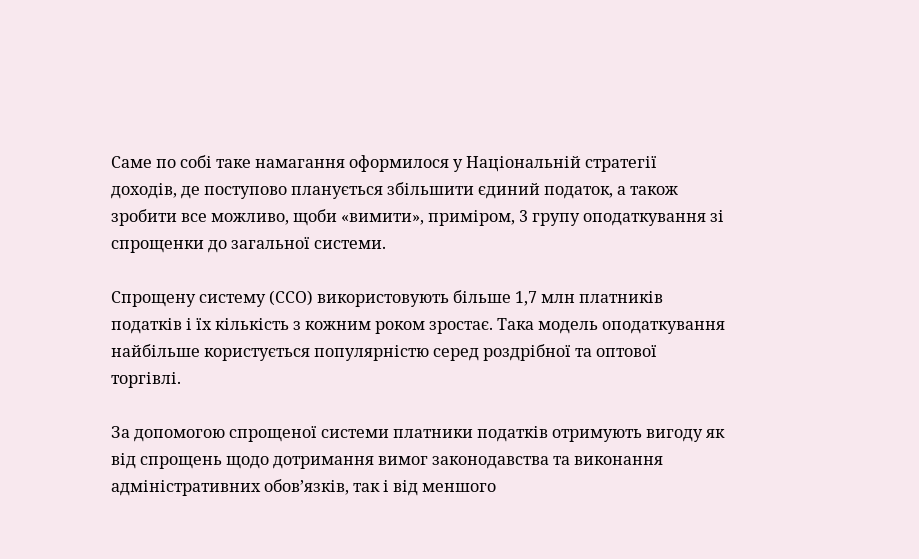Саме по собі таке намагання оформилося у Національній стратегії доходів, де поступово планується збільшити єдиний податок, а також зробити все можливо, щоби «вимити», приміром, 3 групу оподаткування зі спрощенки до загальної системи.

Спрощену систему (ССО) використовують більше 1,7 млн платників податків і їх кількість з кожним роком зростає. Така модель оподаткування найбільше користується популярністю серед роздрібної та оптової торгівлі.

За допомогою спрощеної системи платники податків отримують вигоду як від спрощень щодо дотримання вимог законодавства та виконання адміністративних обов’язків, так і від меншого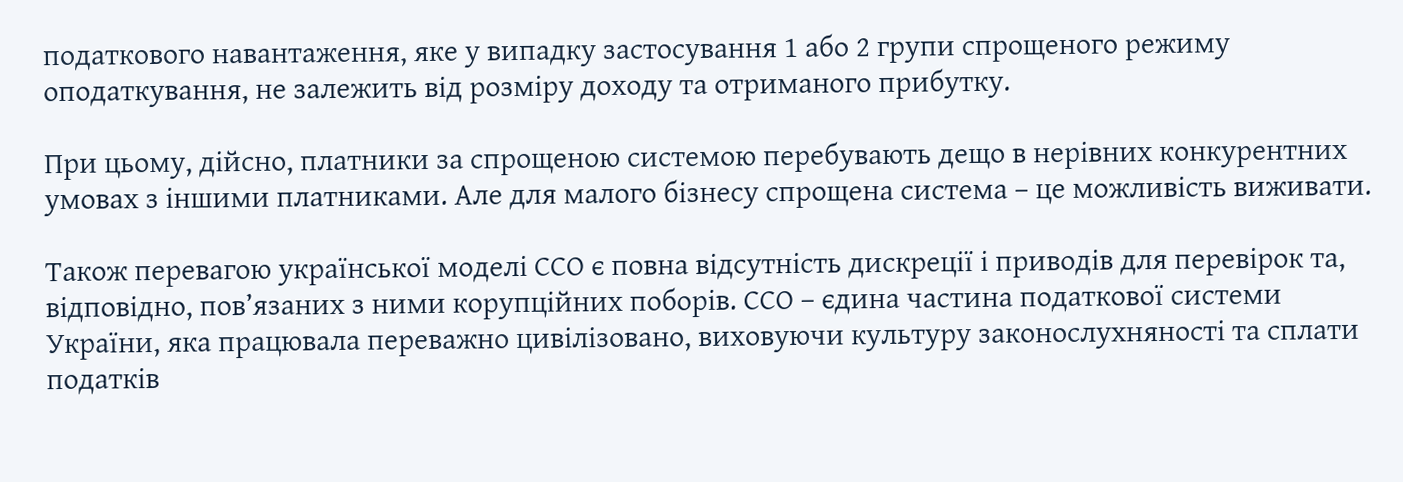податкового навантаження, яке у випадку застосування 1 або 2 групи спрощеного режиму оподаткування, не залежить від розміру доходу та отриманого прибутку.

При цьому, дійсно, платники за спрощеною системою перебувають дещо в нерівних конкурентних умовах з іншими платниками. Але для малого бізнесу спрощена система – це можливість виживати.

Також перевагою української моделі ССО є повна відсутність дискреції і приводів для перевірок та, відповідно, пов’язаних з ними корупційних поборів. ССО – єдина частина податкової системи України, яка працювала переважно цивілізовано, виховуючи культуру законослухняності та сплати податків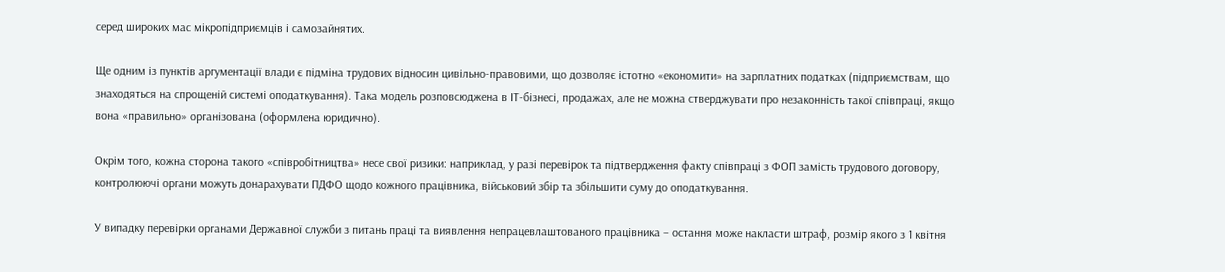серед широких мас мікропідприємців і самозайнятих.

Ще одним із пунктів аргументації влади є підміна трудових відносин цивільно-правовими, що дозволяє істотно «економити» на зарплатних податках (підприємствам, що знаходяться на спрощеній системі оподаткування). Така модель розповсюджена в ІТ-бізнесі, продажах, але не можна стверджувати про незаконність такої співпраці, якщо вона «правильно» організована (оформлена юридично).

Окрім того, кожна сторона такого «співробітництва» несе свої ризики: наприклад, у разі перевірок та підтвердження факту співпраці з ФОП замість трудового договору, контролюючі органи можуть донарахувати ПДФО щодо кожного працівника, військовий збір та збільшити суму до оподаткування.

У випадку перевірки органами Державної служби з питань праці та виявлення непрацевлаштованого працівника – остання може накласти штраф, розмір якого з 1 квітня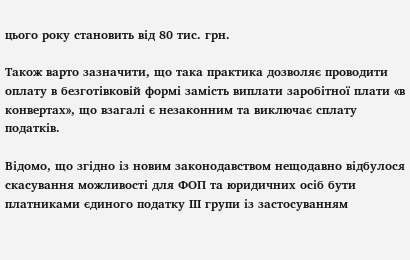цього року становить від 80 тис. грн.

Також варто зазначити, що така практика дозволяє проводити оплату в безготівковій формі замість виплати заробітної плати «в конвертах», що взагалі є незаконним та виключає сплату податків.

Відомо, що згідно із новим законодавством нещодавно відбулося скасування можливості для ФОП та юридичних осіб бути платниками єдиного податку ІІІ групи із застосуванням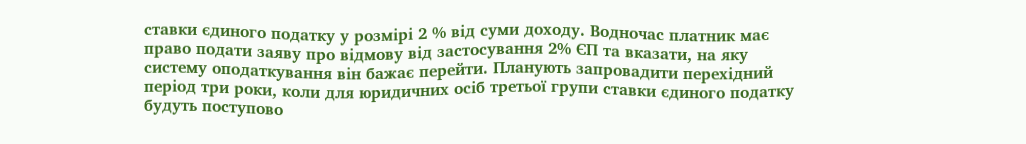ставки єдиного податку у розмірі 2 % від суми доходу. Водночас платник має право подати заяву про відмову від застосування 2% ЄП та вказати, на яку систему оподаткування він бажає перейти. Планують запровадити перехідний період три роки, коли для юридичних осіб третьої групи ставки єдиного податку будуть поступово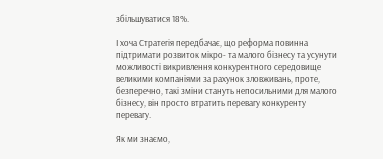збільшуватися 18%.

І хоча Стратегія передбачає, що реформа повинна підтримати розвиток мікро- та малого бізнесу та усунути можливості викривлення конкурентного середовище великими компаніями за рахунок зловживань, проте, безперечно, такі зміни стануть непосильними для малого бізнесу, він просто втратить перевагу конкуренту перевагу.

Як ми знаємо,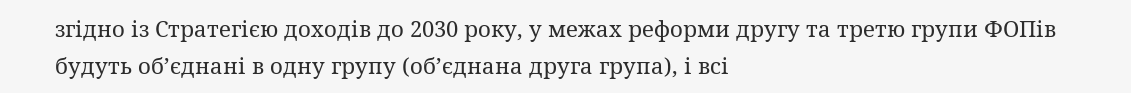згідно із Стратегією доходів до 2030 року, у межах реформи другу та третю групи ФОПів будуть об’єднані в одну групу (об’єднана друга група), і всі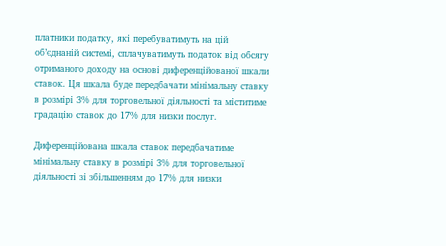платники податку, які перебуватимуть на цій об’єднаній системі, сплачуватимуть податок від обсягу отриманого доходу на основі диференційованої шкали ставок. Ця шкала буде передбачати мінімальну ставку в розмірі 3% для торговельної діяльності та міститиме градацію ставок до 17% для низки послуг.

Диференційована шкала ставок передбачатиме мінімальну ставку в розмірі 3% для торговельної діяльності зі збільшенням до 17% для низки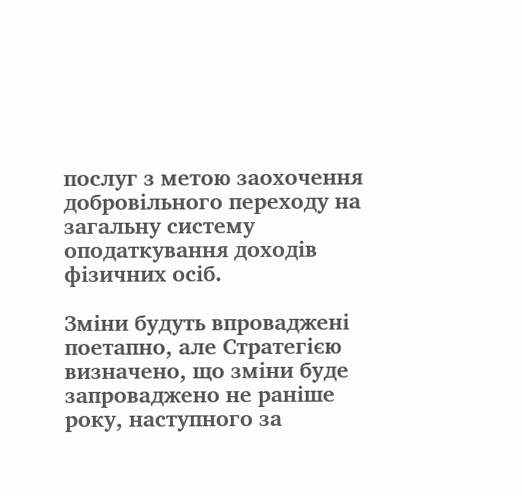послуг з метою заохочення добровільного переходу на загальну систему оподаткування доходів фізичних осіб.

Зміни будуть впроваджені поетапно, але Стратегією визначено, що зміни буде запроваджено не раніше року, наступного за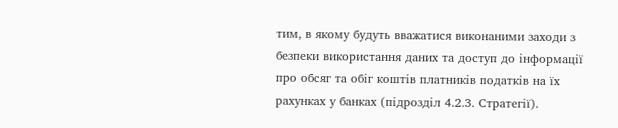тим, в якому будуть вважатися виконаними заходи з безпеки використання даних та доступ до інформації про обсяг та обіг коштів платників податків на їх рахунках у банках (підрозділ 4.2.3. Стратегії).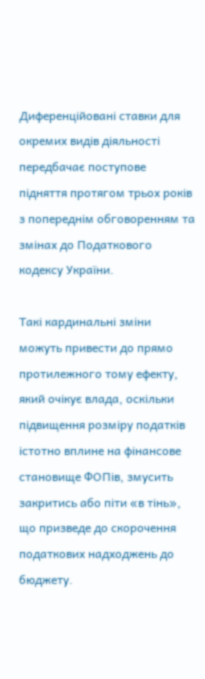Диференційовані ставки для окремих видів діяльності передбачає поступове підняття протягом трьох років з попереднім обговоренням та змінах до Податкового кодексу України.

Такі кардинальні зміни можуть привести до прямо протилежного тому ефекту, який очікує влада, оскільки підвищення розміру податків істотно вплине на фінансове становище ФОПів, змусить закритись або піти «в тінь», що призведе до скорочення податкових надходжень до бюджету.